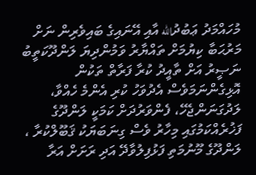މުހައްމަދު ޢަބުދުالله އާއި އޭނައިގެ ބައިވެރިން ނަށް މަރުޙަބާ ކިޔުމަށް ތައްޔާރު ވަމުންދިޔަ ލަންދޫކަތީބު ނަޞީރު އަށް ތާއީދު ކުރާ ފަރާތް ތަކުން އޮޅިގެންނަމަވެސް އެދުވަހު ކުރި އެންމެ ހެއްވާ، ލަދުގަނަންޖެހޭ، ފެންވަރުދަށް ކަމަކީ ލަންދޫގެ ފަޚުރެއްކަމުގައި މިހާރު ވެސް ގިނަބަޔަކު ޤަބޫލްކުރާ ، ލަންދޫގެ މޫނުމަތި ފަޅުފިލުވާދޭ އަދި ރަށަށް އަރާ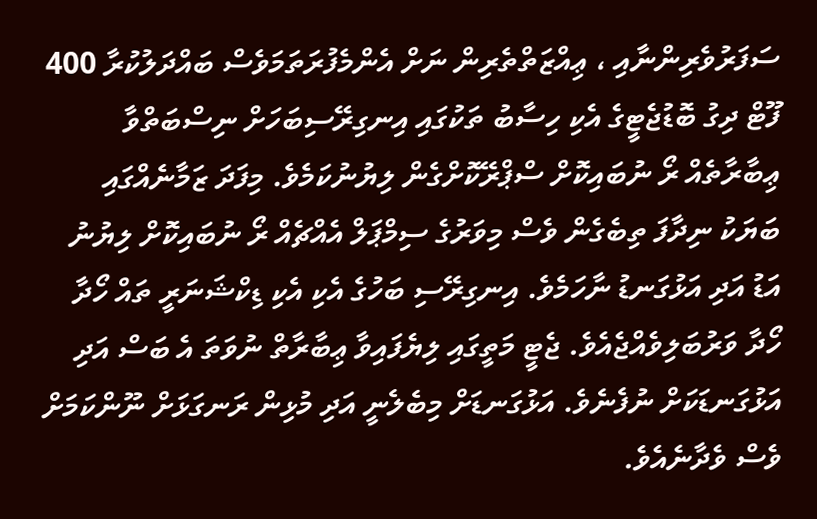ސަފަރުވެރިންނާއި ، ޢިއްޒަތްތެރިން ނަށް އެންމެފުރަތަމަވެސް ބައްދަލުކުރާ 400 ފޫޓް ދިގު ބޮޑުޖެޓީގެ އެކި ހިސާބު ތަކުގައި އިނގިރޭސިބަހަށް ނިސްބަތްވާ ޢިބާރާތެއް ރޯ ނުބައިކޮށް ސްޕްރޭކޮށްގެން ލިޔުނުކަމެވެ. މިފަދަ ޒަމާނެއްގައި ބަޔަކު ނިދާފަ ތިބެގެން ވެސް މިވަރުގެ ސިމްޕަލް އެއްޗެއް ރޯ ނުބައިކޮށް ލިޔުނު އަޑު އަދި އަޅުގަނޑު ނާހަމެވެ. އިނގިރޭސި ބަހުގެ އެކި އެކި ޑިކްޝަނަރީ ތައް ހޯދާ ހޯދާ ވަރުބަލިވެއްޖެއެވެ. ޖެޓީ މަތީގައި ލިޔެފައިވާ ޢިބާރާތް ނުވަތަ އެ ބަސް އަދި އަޅުގަނޑަކަށް ނުފެނެވެ. އަޅުގަނޑަށް މިބެލެނީ އަދި މުޅިން ރަނގަޅަށް ނޫންކަމަށް ވެސް ވެދާނެއެވެ.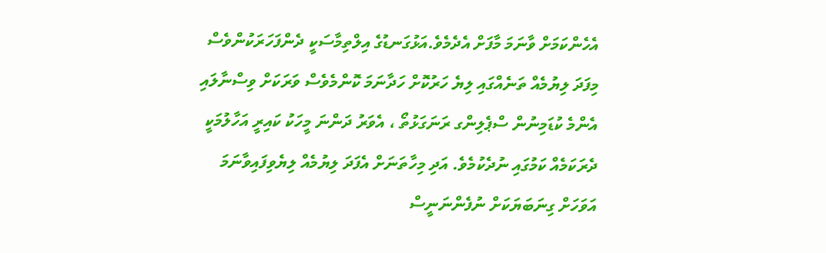އެހެންކަމަށް ވާނަމަ މާފަށް އެދެމެވެ.އަޅުގަނޑުގެ އިލްތިމާސަކީ ދެންފަހަރަކުންވެސް މިފަދަ ލިޔުމެއް ތަނެއްގައި ލިޔެ ހަރުކޮށް ހަދާނަމަ ކޮންމެވެސް ވަރަކަށް ވިސްނާލައި އެންމެ ކުޑަމިނުން ސްޕެލިންގ ރަނަގަޅުތޯ ، އެވަރު ދަންނަ މީހަކު ކައިރީ އަހާލުމަކީ ދެރަކަމެއް ކަމުގައި ނުދެކުމެވެ. އަދި މިހާތަނަށް އެފަދަ ލިޔުމެއް ލިޔެވިފައިވާނަމަ އަވަހަށް ގިނަބަޔަކަށް ނުފެންނަނީސް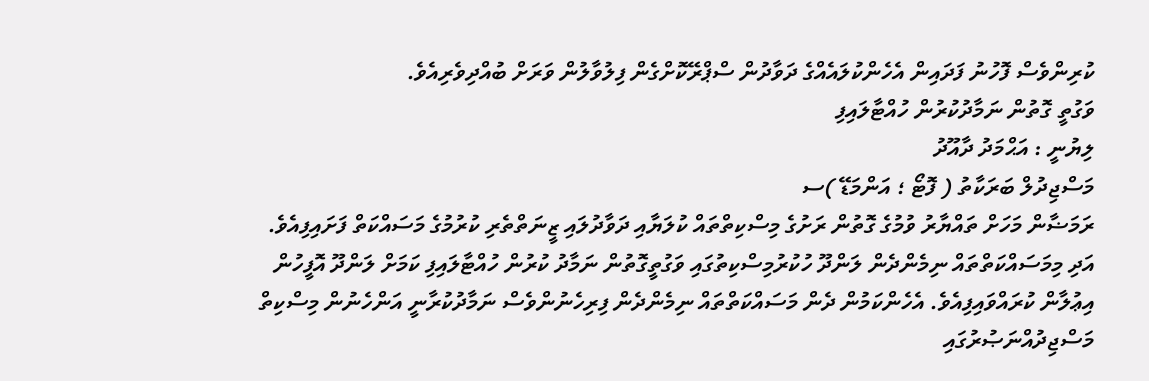ކުރިންވެސް ފޮހުނު ފަދައިން އެހެންކުލައެއްގެ ދަވާދުން ސްޕްރޭކޮށްގެން ފިލުވާލުން ވަރަށް ބުއްދިވެރިއެވެ.
ވަގުތީ ގޮތުން ނަމާދުކުރުން ހުއްޓާލައިފި
ލިޔުނީ : އަޙްމަދު ދާއޫދު
މަސްޖިދުލް ބަރަކާތު ( ފޮޓޯ ؛ އަންމަޑޭ )ސ
ރަމަޟާން މަހަށް ތައްޔާރު ވުމުގެ ގޮތުން ރަށުގެ މިސްކިތްތައް ކުލަޔާއި ދަވާދުލައި ޒީނަތްތެރި ކުރުމުގެ މަސައްކަތް ފަށައިފިއެވެ.
އަދި މިމަސައްކަތްތައް ނިމެންދެން ލަންދޫ ހުކުރުމިސްކިތުގައި ވަގުތީގޮތުން ނަމާދު ކުރުން ހުއްޓާލައިފި ކަމަށް ލަންދޫ އޮފީހުން އިޢުލާން ކުރައްވައިފިއެވެ. އެހެންކަމުން ދެން މަސައްކަތްތައް ނިމެންދެން ފިރިހެނުންވެސް ނަމާދުކުރާނީ އަންހެނުން މިސްކިތް މަސްޖިދުއްނަޞުރުގައި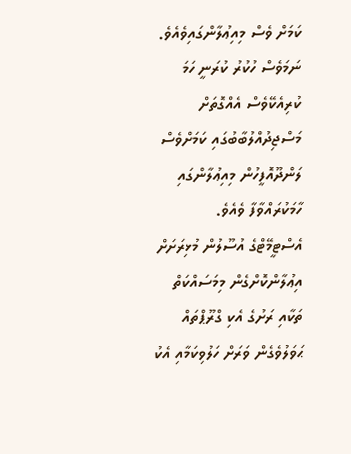ކަމަށް ވެސް މިއިޢުލާންގައިވެއެވެ. ނަމަވެސް ހުކުރު ކުރަނީ ހަމަ ކުރިއެކޭވެސް އެއްގޮތަށް މަސްޖިދުއްލުބާބުގައި ކަމަށްވެސް ލަންދޫއޮފީހުން މިއިޢުލާންގައި ހާމަކުރައްވާފާ ވެއެވެ.
އެސްޓީމޭޓްގެ އުސޫލުން މުޅިރަށަށް އިޢުލާންކޮށްގެން މިމަސައްކަތް ތަކާއި ރަށުގެ އެކި ގްރޫޕްތައް ޙަވަލުވެގެން ވަރަށް ހަލުވިކަމާއި އެކު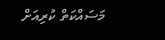މަސައްކަތް ކުރިއަށް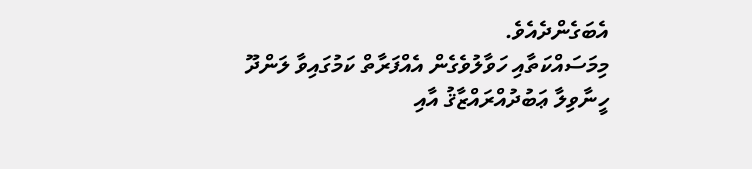އެބަގެންދެއެވެ.
މިމަސައްކަތާއި ހަވާލުވެގެން އެއްފަރާތް ކަމުގައިވާ ލަންދޫ ހީނާވިލާ ޢަބުދުއްރައްޒާޤު އާއި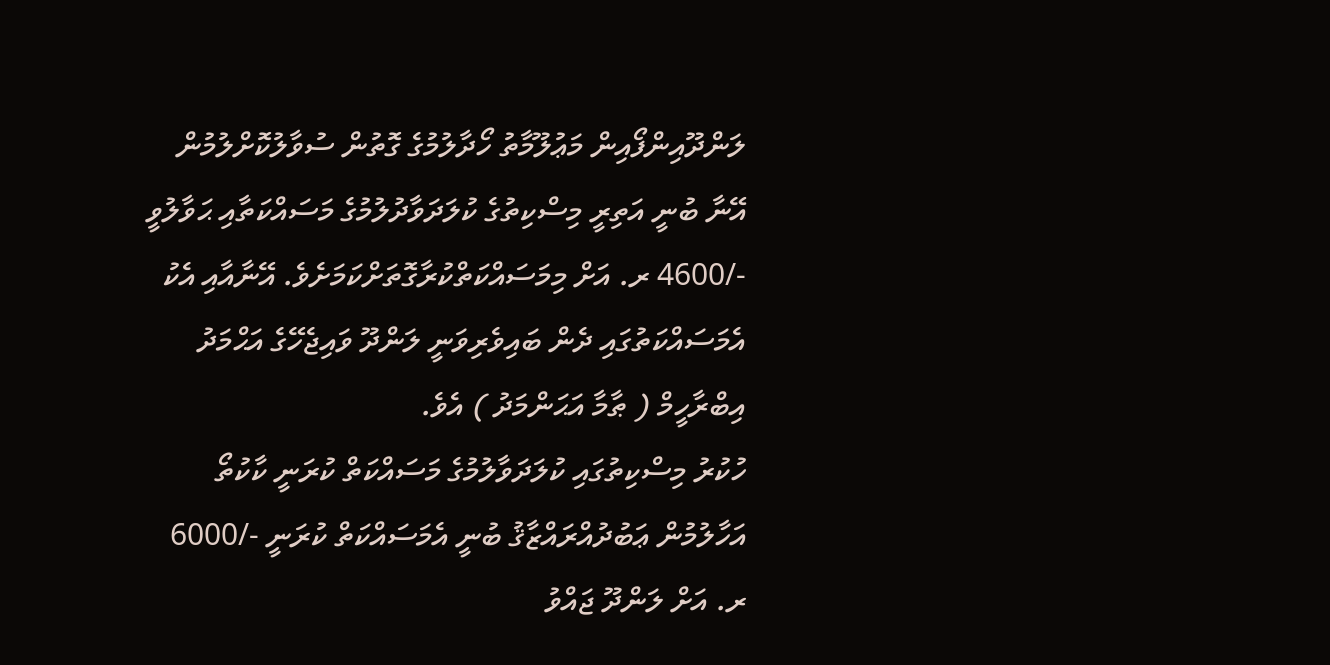ލަންދޫއިންފޯއިން މަޢުލޫމާތު ހޯދާލުމުގެ ގޮތުން ސުވާލުކޮށްލުމުން އޭނާ ބުނީ އަތިރީ މިސްކިތުގެ ކުލަދަވާދުލުމުގެ މަސައްކަތާއި ޙަވާލުވީ -/4600 ރ. އަށް މިމަސައްކަތްކުރާގޮތަށްކަމަށެވެ. އޭނާއާއި އެކު އެމަސައްކަތުގައި ދެން ބައިވެރިވަނީ ލަންދޫ ވައިޖެހޭގެ އަޙްމަދު އިބްރާހީމް ( ޠާމާ އަޙަންމަދު ) އެވެ.
ހުކުރު މިސްކިތުގައި ކުލަދަވާލުމުގެ މަސައްކަތް ކުރަނީ ކާކުތޯ އަހާލުމުން ޢަބުދުއްރައްޒާޤު ބުނީ އެމަސައްކަތް ކުރަނީ -/6000 ރ. އަށް ލަންދޫ ޖައްވު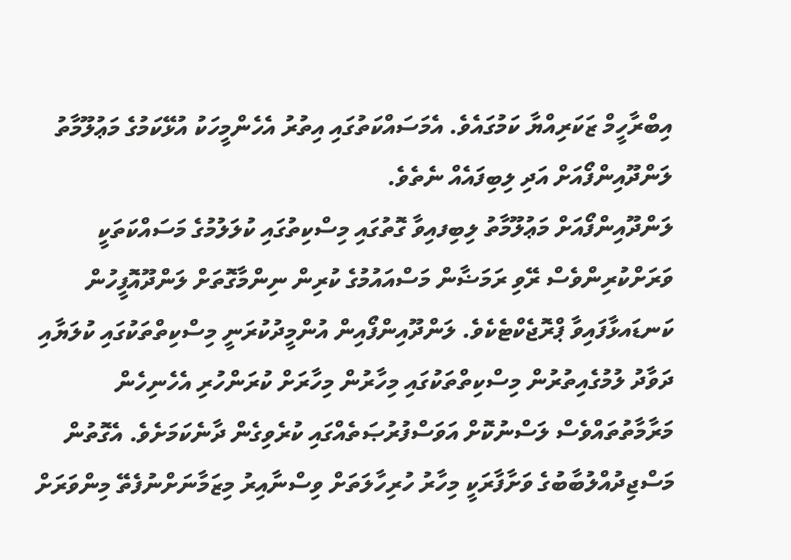އިބްރާހީމް ޒަކަރިއްޔާ ކަމުގައެވެ. އެމަސައްކަތުގައި އިތުރު އެހެންމީހަކު އުޅޭކަމުގެ މަޢުލޫމާތު ލަންދޫއިންފޯއަށް އަދި ލިބިފައެއް ނެތެވެ.
ލަންދޫއިންފޯއަށް މަޢުލޫމާތު ލިބިފއިވާ ގޮތުގައި މިސްކިތުގައި ކުލަލުމުގެ މަސައްކަތަކީ ވަރަށްކުރިންވެސް ރޭވި ރަމަޟާން މަސްއައުމުގެ ކުރިން ނިންމާގޮތަށް ލަންދޫއޮފީހުން ކަނޑައޅާފައިވާ ޕްރޮޖެކްޓެކެވެ. ލަންދޫއިންފޯއިން އުންމީދުކުރަނީ މިސްކިތްތަކުގައި ކުލަޔާއި ދަވާދު ލުމުގެއިތުރުން މިސްކިތްތަކުގައި މިހާރުން މިހާރަށް ކުރަންހުރި އެހެނިހެން މަރާމާތުތައްވެސް ލަސްނުކޮށް އަވަސްފުރުޞަތެއްގައި ކުރެވިގެން ދާނެކަމަށެވެ. އެގޮތުން މަސްޖިދުއްލުބާބުގެ ވަށާފާރަކީ މިހާރު ހުރިހާލަތަށް ވިސްނާއިރު މިޒަމާނަށްނުފެތޭ މިންވަރަށް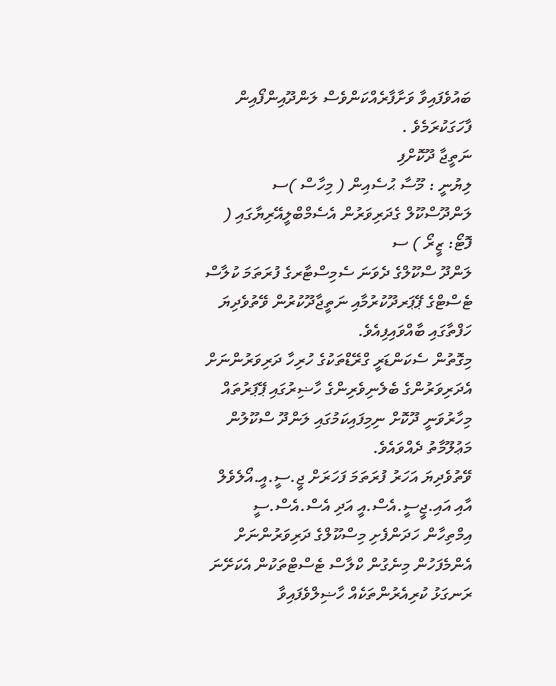ބައުވެފައިވާ ވަށާފާރެއްކަންވެސް ލަންދޫއިންފޯއިން ފާހަގަކުރަމެވެ .
ނަތީޖާ ދޫކޮށްފި
ލިޔުނީ : މޫސާ ޙުސެއިން ( މިހާސް )ސ
ލަންދޫސްކޫލް ގެދަރިވަރުން އެސެމްބްލީއޭރިޔާގައި ( ފޮޓޯ: ޒީރޯ ) ސ
ލަންދޫ ސްކޫލްގެ ދެވަނަ ސެމިސްޓާރގެ ފުރަތަމަ ކުލާސް ޓެސްޓްގެ ޕޭޕަރދޫކުރުމާއި ނަތީޖާދޫކުރުން ވޭތުވެދިޔަ ހަފްތާގައި ބާއްވައިފިއެވެ.
މިގޮތުން ސެކަންޑަރީ ގްރޭޑްތަކުގެ ހުރިހާ ދަރިވަރުންނަށް އެދަރިވަރުންގެ ބެލެނިވެރިންގެ ހާޟިރުގައި ޕޭޕަރުތައް މިހާރުވަނީ ދޫކޮށް ނިމިފައިކަމުގައި ލަންދޫ ސްކޫލުން މަޢުލޫމާތު ދެއްވައެވެ.
ވޭތުވެދިޔަ އަހަރު ފުރަތަމަ ފަހަރަށް ޖީ.ސީ.އީ.އޯލެވެލް އާއި އައި.ޖީސީ.އެސް.އީ އަދި އެސް.އެސް.ސީ އިމްތިހާން ހަދަންފެށި މިސްކޫލްގެ ދަރިވަރުންނަށް އެންމެފަހުން މިނެގުން ކްލާސް ޓެސްޓްތަކުން އެކަށޭނަ ރަނގަޅު ކުރިއެރުންތަކެއް ހާޟިލްވެފައިވާ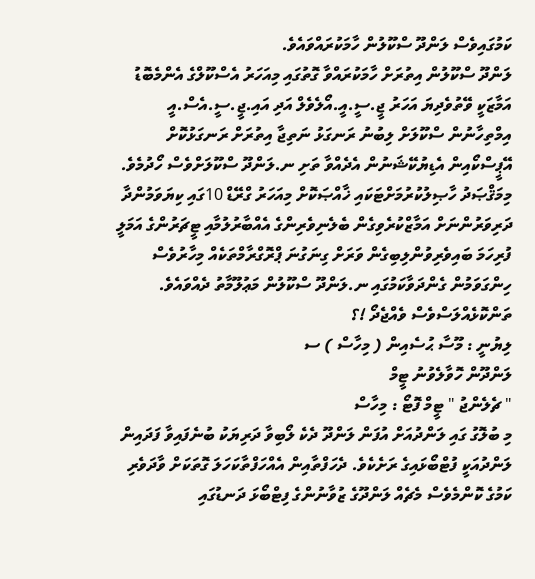ކަމުގައިވެސް ލަންދޫ ސްކޫލުން ހާމަކުރައްވައެވެ.
ލަންދޫ ސްކޫލުން އިތުރަށް ހާމަކުރައްވާ ގޮތުގައި މިއަހަރު އެސްކޫލްގެ އެންމެބޮޑު އަމާޒަކީ ވޭތުވެދިޔަ އަހަރު ޖީ.ސީ.އީ.އޯލެވެލް އަދި އައި.ޖީ.ސީ.އެސް.އީ އިމްތިހާނުން ސްކޫލަށް ލިބުނު ރަނގަޅު ނަތިޖާ އިތުރަށް ރަނގަޅުކޮށް އޭޕީސްކޯއިން އެޑިޔުކޭޝަނުން އެދެއްވާ ތަށި ނ.ލަންދޫ ސްކޫލަށްވެސް ހޯދުމެވެ.
މިމަޤްޞަދު ހާޞިލުކުރުމަށްޓަކައި ޚާއްޞަކޮށް މިއަހަރު ގްރޭޑް 10ގައި ކިޔަވަމުންދާ ދަރިވަރުންނަށް އަމާޒްކުރެވިގެން ބެލެނިވެރިންގެ އެއްބާރުލުމާއި ޓީޗަރުންގެ އަމަލީ ފުރިހަމަ ބައިވެރިވުންލިބިގެން ވަރަށް ގިނަގުނަ ޕްރޮގްރާމްތަކެއް މިހާރުވެސް ހިންގަވަމުން ގެންދަވާކަމުގައި ނ.ލަންދޫ ސްކޫލުން މަޢުލޫމާތު ދެއްވައެވެ.
ތަންކޮޅެއްލަސްވެސް ވެއްޖެދޯ !؟
ލިޔުނީ : މޫސާ ޙުސެއިން ( މިހާސް ) ސ
ލަންދޫން ހޮވާލެވުނު ޓީމް
" ޗެލެންޖު " ޓީމް ފޮޓޯ : މިހާސް
މި ބުލޮގު ގައި ލަންދުއަށް އުފަން ލަންދޫ ދެކެ ލޯބިވާ ދަރިޔަކު ބުނެފައިވާ ފަދައިން
ލަންދުއަކީ ފުޓްބޯޅައިގެ ރަށެކެވެ. ދެހަފްތާއިން އެއްހަފްތާކަހަލަ ގޮތަކަށް ވާދަވެރި ކަމުގެ ކޮންމެވެސް މެޗެއް ލަންދޫގެ ޒުވާނުންގެ ފިޓްބޯޅަ ދަނޑުގައި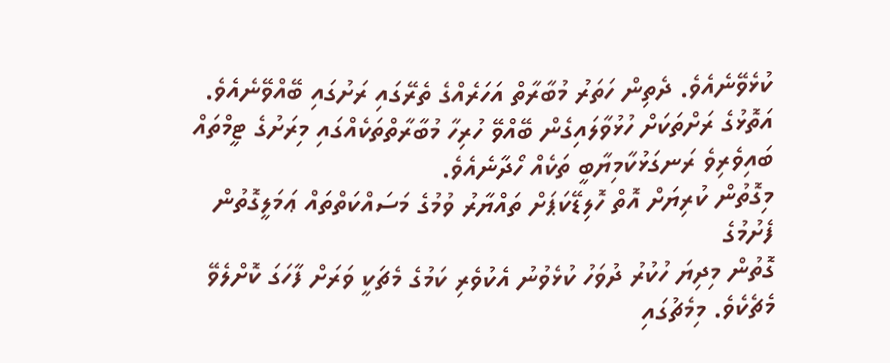ކުޅެވޭނެއެވެ. ދެތިން ހަތަރު މުބާރާތް އަހަރެއްގެ ތެރޭގައި ރަށުގައި ބޭއްވޭނެއެވެ. އަތޮޅުގެ ރަށްތަކަށް ހުޅުވާލައިގެން ބޭއްވޭ ހުރިހާ މުބާރާތްތަކެއްގައި މިރަށުގެ ޓީމްތައް ބައިވެރިވެ ރަނގަޅުކާމިޔާބީ ތަކެއް ހޯދާނެއެވެ.
މިގޮތުން ކުރިޔަށް އޮތް ހޮލިޑޭކަޕަށް ތައްޔާރު ވުމުގެ މަސައްކަތްތައް ޢަމަލީގޮތުން ފެށުމުގެ
ގޮތުން މިދިޔަ ހުކުރު ދުވަހު ކުޅެވުނު އެކުވެރި ކަމުގެ މެޗަކީ ވަރަށް ފާހަގަ ކޮށްލެވޭ މެޗެކެވެ. މިމެޗުގައި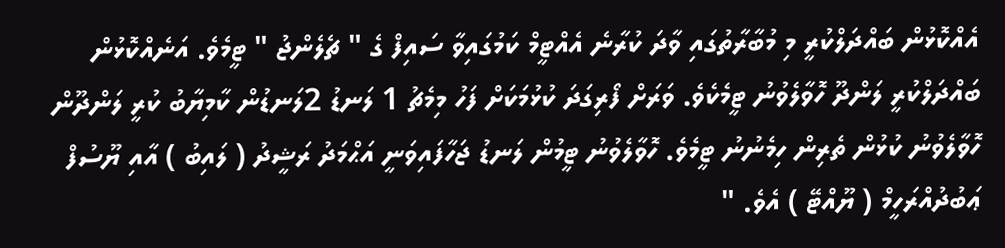އެއްކޮޅުން ބައްދަލްކުރީ މި މުބާރާތުގައި ވާދަ ކުރާނެ އެއްޓީމް ކަމުގައިވާ ސައިފް ގެ " ޗެލެންޖު " ޓީމެވެ. އަނެއްކޮޅުން ބައްދަލްކުރީ ލަންދޫ ހޮވާލެވުނު ޓީމެކެވެ. ވަރަށް ފޯރިގަދަ ކުޅުމަކަށް ފަހު މިމެޗު 1 ލަނޑު 2ލަނޑުން ކާމިޔާބު ކުރީ ލަންދޫން ހޮވާލެވުނު ކުޅުން ތެރިން ހިމެނުނު ޓީމެވެ. ހޮވާލެވުނު ޓީމުން ލަނޑު ޖަހާފައިވަނީ އަޙްމަދު ރަޝީދު ( ލައިބު ) އާއި ޔޫސުފް ޢަބުދުއްރަހީމް ( ޔޫއްޓޭ ) އެވެ. "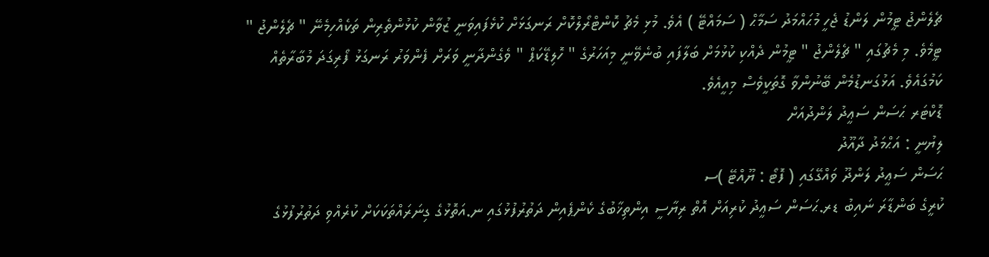ޗެލެންޖު ޓީމުން ލަންޑު ޖެހީ މުޙައްމަދު ސަމާޙް ( ސަމައްޓޭ ) އެވެ. މުޅި މެޗު ކޮންޓްރޯލްކޮށް ރަނގަޅަށް ކުޅެފައިވަނީ ޒުވާން ކުޅުންތެރިން ތަކެއްހިމެނޭ " ޗެލެންޖު " ޓީމެވެ. މި މެޗުގައި " ޗެލެންޖު " ޓީމުން ދެއްކި ކުޅުމަށް ބަލާފައި ބުނެވޭނީ މިއަހަރުގެ " ހޮލިޑޭކަޕް " ވެގެންދާނީ ވަރަށް ފެންވަރު ރަނގަޅު ފޯރިގަދަ މުބާރާތެއް ކަމުގައެވެ. އަޅުގަނޑުމެން ބޭނުންވާ ގޮތަކީވެސް މިއީއެވެ.
ޑޮކްޓަރ ޙަސަން ސަޢީދު ލަންދުއަށް
ލިޔުނީ : އަޙްމަދު ދާއޫދު
ޙަސަން ސަޢީދު ލަންދޫ ވައްގޭގައި ( ފޮޓޯ : ޔޫއްޓޭ )ސ
ކުރީގެ ބަންޑާރަ ނައިބު ޑރ.ޙަސަން ސަޢީދު ކުރިއަށް އޮތް ރިޔާސީ އިންތިޚާބުގެ ކެންޕެއިން ދަތުރުފުޅުގައި ނ.އަތޮޅުގެ ގިނަރައްތަކަކަށް ކުރެއްވި ދަތުރުފުޅުގެ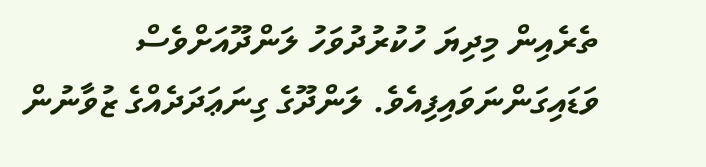ތެރެއިން މިދިޔަ ހުކުރުދުވަހު ލަންދޫއަށްވެސް ވަޑައިގަންނަވައިފިއެވެ. ލަންދޫގެ ގިނަޢަދަދެއްގެ ޒުވާނުން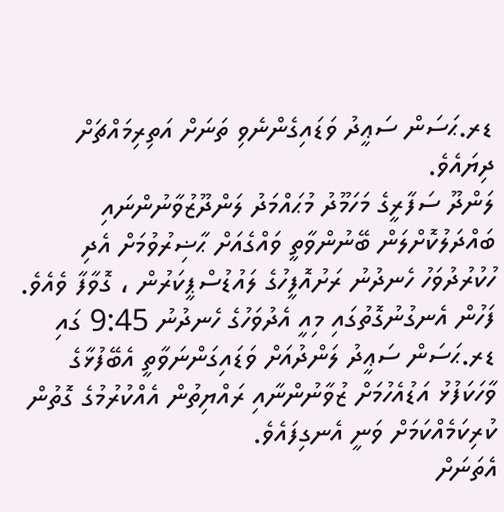ޑރ.ޙަސަން ސަޢީދު ވަޑައިގެންނެވި ތަނަށް އަތިރިމައްޗަށް ދިޔައެވެ.
ލަންދޫ ސަފާރީގެ މަހަމޫދު މުޙައްމަދު ލަންދޫޒުވާނުންނައި ބައްދަލުކޮށްލަން ބޭނުންވާތީ ވައްގެއަށް ޙާޟިރުވުމަށް އެދި ހުކުރުދުވަހު ހެނދުނު ރަށުއޮފީހުގެ ލައުޑުސްޕީކަރުން ، ގޮވާފާ ވެއެވެ. ފަހުން އެނގުނުގޮތުގައި މިއީ އެދުވަހުގެ ހެނދުނު 9:45 ގައި ޑރ.ޙަސަން ސަޢީދު ލަންދުއަށް ވަޑައިގަންނަވާތީ އެބޭފުޅާގެ ވާހަކަފުޅު އަޑުއެހުމަށް ޒުވާނުންނާއި ރައްޔިތުން އެއްކުރުމުގެ ގޮތުން ކުރިކަމެއްކަމަށް ވަނީ އެނގިފައެވެ.
އެތަނަށް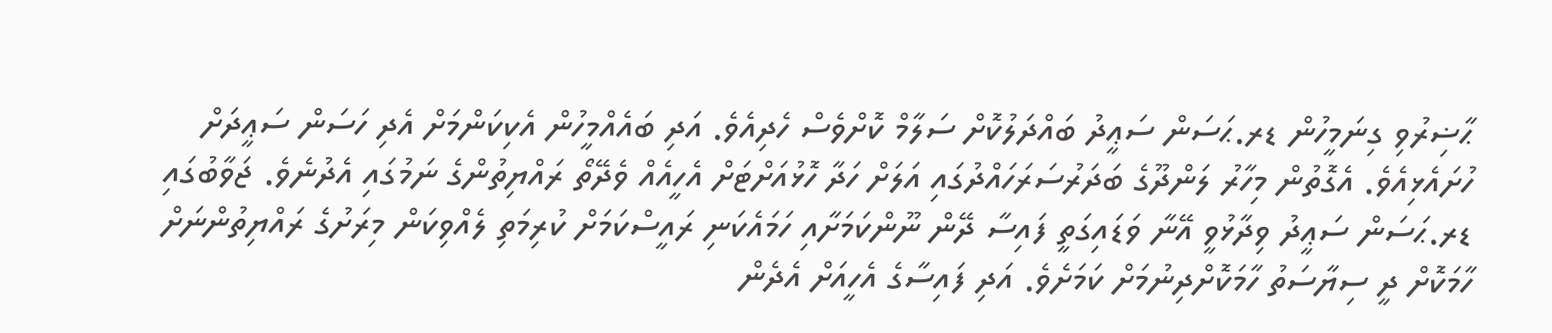ޙާޟިރުވި ގިނަމީހުން ޑރ.ޙަސަން ސަޢީދު ބައްދަލުކޮށް ސަލާމް ކޮށްވެސް ހެދިއެވެ. އަދި ބައެއްމީހުން އެކިކަންމަށް އެދި ހަސަން ސަޢީދަށް ހުށައެޅިއެވެ. އެގޮތުން މިހާރު ލަންދޫގެ ބަދަރުސަރަހައްދުގައި އަލަށް ހަދާ ހޮޅުއަށްޓަށް އެހީއެއް ވެދޭތޯ ރައްޔިތުންގެ ނަމުގައި އެދުނެވެ. ޖަވާބުގައި ޑރ.ޙަސަން ސަޢީދު ވިދާޅުވީ އޭނާ ވަޑައިގަތީ ފައިސާ ދޭން ނޫންކަމަށާއި ހަމައެކަނި ރައީސްކަމަށް ކުރިމަތި ލެއްވިކަން މިރަށުގެ ރައްޔިތުންނަށް ހާމަކޮށް ދީ ސިޔާސަތު ހާމަކޮށްދިނުމަށް ކަމަށެވެ. އަދި ފައިސާގެ އެހީއަށް އެދެން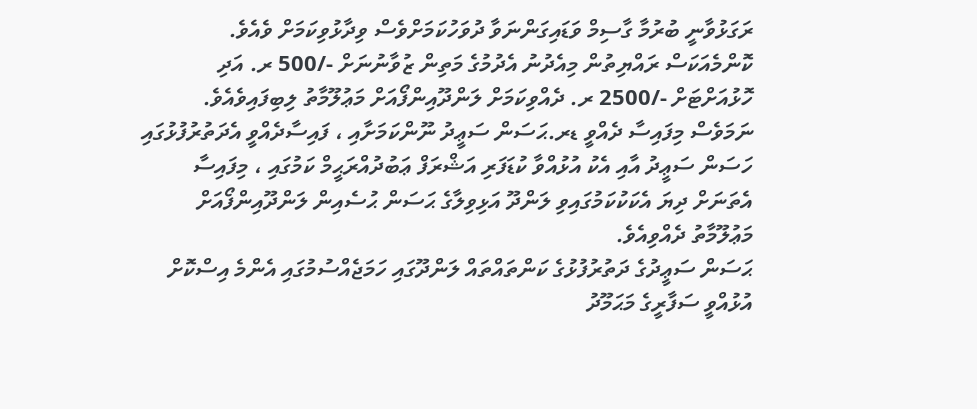ރަގަޅުވާނީ ބުރުމާ ގާސިމް ވަޑައިގަންނަވާ ދުވަހުކަމަށްވެސް ވިދާޅުވިކަމަށް ވެއެވެ.
ކޮންމެއަކަސް ރައްޔިތުން މިއެދުނު އެދުމުގެ މަތިން ޒުވާނުނަށް -/500 ރ. އަދި ހޮޅުއަށްޓަށް -/2500 ރ. ދެއްވިކަމަށް ލަންދޫއިންފޯއަށް މަޢުލޫމާތު ލިބިފައިވެއެވެ. ނަމަވެސް މިފައިސާ ދެއްވީ ޑރ.ޙަސަން ސަޢީދު ނޫންކަމަށާއި ، ފައިސާދެއްވީ އެދަތުރުފުޅުގައި ހަސަން ސަޢީދު އާއި އެކު އުޅުއްވާ ކުޑަފަރި އަޝްރަފް ޢަބުދުއްރަޙީމް ކަމުގައި ، މިފައިސާ އެތަނަށް ދިޔަ އެކަކުކަމުގައިވި ލަންދޫ އަޅިވިލާގެ ޙަސަން ޙުސެއިން ލަންދޫއިންފޯއަށް މަޢުލޫމާތު ދެއްވިއެވެ.
ޙަސަން ސަޢީދުގެ ދަތުރުފުޅުގެ ކަންތައްތައް ލަންދޫގައި ހަމަޖެއްސުމުގައި އެންމެ އިސްކޮށް އުޅުއްވީ ސަފާރީގެ މަޙަމޫދު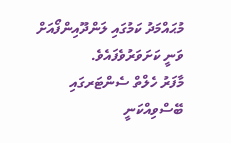މުޙައްމަދު ކަމުގައި ލަންދޫއިންފޯއަށް ވަނީ ކަށަވަރުވެފައެވެ.
މާފަރު ހެލްތް ސެންޓަރގައި ބޭސްވިއްކަނީ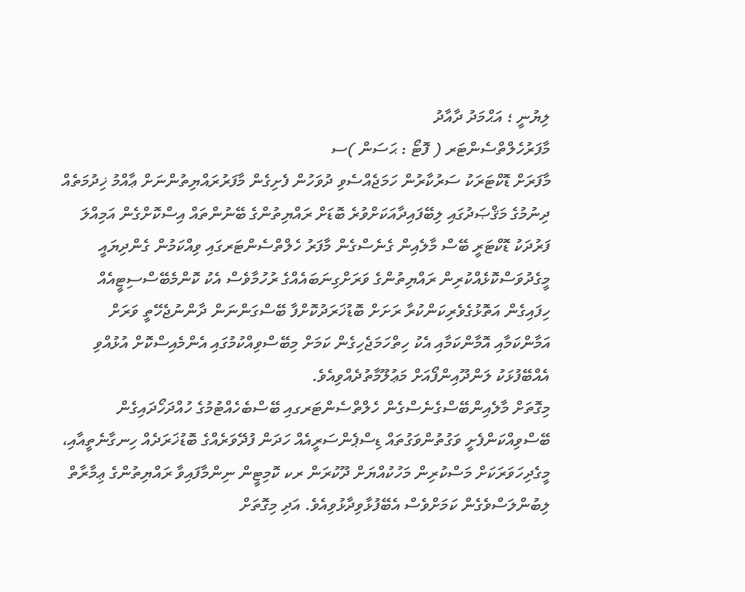ލިޔުނީ ؛ އަޙްމަދު ދާއާދު
މާފަރުހެލްތްސެންޓަރ ( ފޮޓޯ : ޙަސަން )ސ
މާފަރަށް ޑޮކްޓަރަކު ސަރުކާރުން ހަމަޖެއްސެވި ދުވަހުން ފެށިގެން މާފަރުރައްޔިތުންނަށް ޢާއްމު ޚިދުމަތެއް ދިނުމުގެ މަޤްޞަދުގައި ލިބޭފައިދާއަކަށްވުރެ ބޮޑަށް ރައްޔިތުންގެ ބޭނުންތައް އިސްކޮށްގެން އަމިއްލަ ފަރުދަކު ޑޮކްޓަރީ ބޭސް މާލެއިން ގެނެސްގެން މާފަރު ހެލްތްސެންޓަރގައި ވިއްކަމުން ގެންދިޔައީ މީގެދުވަސްކޮޅެއްކުރިން ރައްޔިތުންގެ ވަރަށްގިނަބައެއްގެ ރުހުމާވެސް އެކު ކޮންމެބޭސްސިޓީއެއް ހިފައިގެން އަތޮޅުގެވެރިކަންކުރާ ރަށަށް ބޮޑުޚަރަދުކޮށްފާ ބޭސްގަންނަން ދާންނުޖެހޭތީ ވަރަށް އަމާންކަމާއި އޮމާންކަމާއި އެކު ހިތްހަމަޖެހިގެން ކަމަށް މިބޭސްވިއްކުމުގައި އެންމެއިސްކޮށް އުޅުއްވި އެއްބޭފުޅަކު ލަންދޫއިންފޯއަށް މަޢުލޫމާތުދެއްވިއެވެ.
މިގޮތަށް މާލެއިންބޭސްގެނެސްގެން ހެލްތްސެންޓަރގއި ބޭސްބެހެއްޓުމުގެ ހުއްދަހޯދައިގެން ބޭސްވިއްކަންފެށީ ވަގުތުންވަގުތައް ޑިސްޕެންސަރީއެއް ހަދަން ފުދޭވަރެއްގެ ބޮޑުޚަރަދެއް ހިނގާނެތީއާއި، މީގެދިހަވަރަކަށް މަސްކުރިން މަހުކުއްޔަށް ދޫކުރަން ރކ ކޮމިޓީން ނިންމާފައިވާ ރައްޔިތުންގެ ޢިމާރާތް ލިބުންލަސްވެގެން ކަމަށްވެސް އެބޭފުޅާވިދާޅުވިއެވެ. އަދި މިގޮތަށް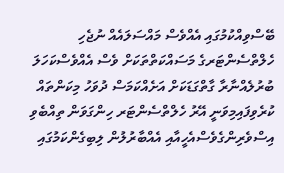ބޭސްވިއްކުމުގައި އެއްވެސް މައްސަލައެއް ނުޖެހި ހެލްތްސެންޓަރގެ މަސައްކަތްތަކަށް ވެސް އެއްވެސްކަހަލަ ބުރުލެއްނާރާ ގާތްގަޑަކަށް އަށެއްކަމަސް ދުވަހު މިކަންތައް ކުރެވިފައިމިވަނީ އޭރު ހެލްތްސެންޓަރ ހިންގަވަން ތިއްބެވި އިސްވެރިންގެވެސްއެހީއާއި އެއްބާރުލުން ލިބިގެންކަމުގައި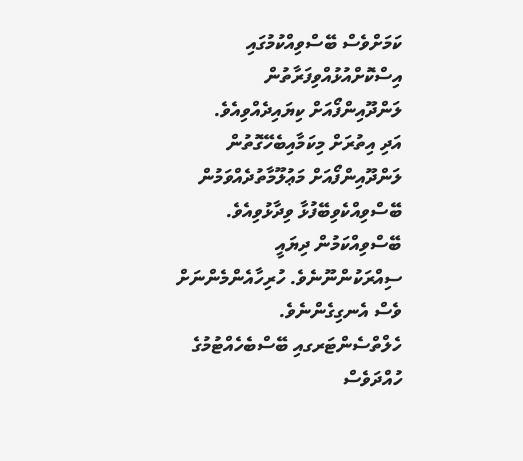ކަމަށްވެސް ބޭސްވިއްކުމުގައި އިސްކޮށްއުޅުއްވިފަރާތުން ލަންދޫއިންފޯއަށް ކިޔައިދެއްވިއެވެ.
އަދި އިތުރަށް މިކަމާއިބެހޭގޮތުން ލަންދޫއިންފޯއަށް މަޢުލޫމާތުދެއްވަމުން ބޭސްވިއްކެވިބޭފުޅާ ވިދާޅުވިއެވެ. ބޭސްވިއްކަމުން ދިޔައީ ސިއްރަކުންނޫނެވެ. ހުރިހާއެންމެންނަށް ވެސް އެނގިގެންނެވެ. ހެލްތްސެންޓަރގއި ބޭސްބެހެއްޓުމުގެ ހުއްދަވެސް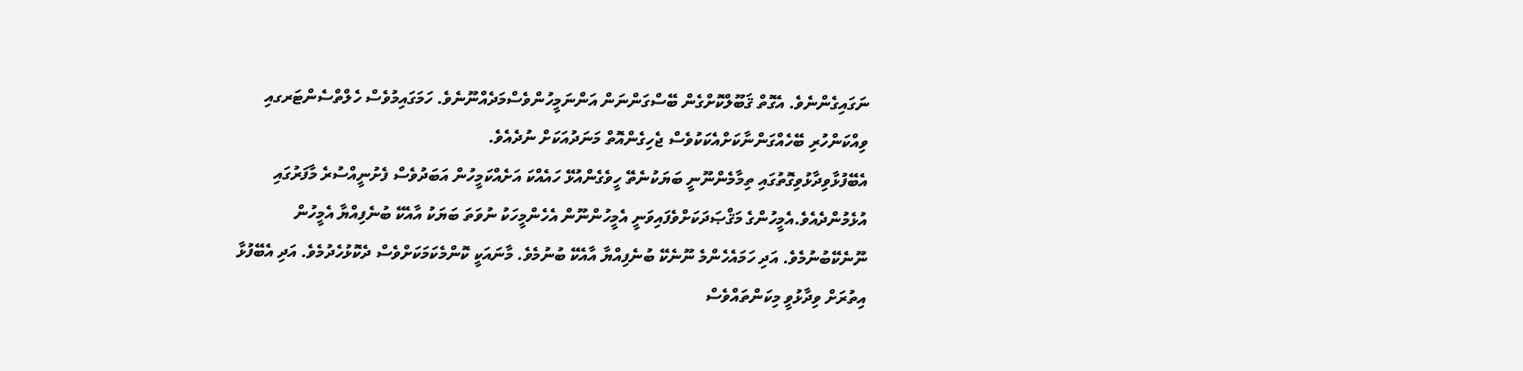ނަގައިގެންނެވެ. އެގޮތް ޤަބޫލްކޮށްގެން ބޭސްގަންނަން އަންނަމީހުންވެސްމަދެއްނޫނެވެ. ހަމަގައިމުވެސް ހެލްތްސެންޓަރގއި ވިއްކަންހުރި ބޭހެއްގަންނާކަށްއެކަކުވެސް ޖެހިގެންއޮތް މަނަދުއަކަށް ނުދެއެވެ.
އެބޭފުޅާވިދާޅުވިގޮތުގައި ތިމާމެންނޫނީ ބަޔަކުނެތޭ ހީވެގެންއުޅޭ ހައެއްކަ އަށެއްކަމީހުން އަބަދުވެސް ފެށުނީއްސުރެ މާފަރުގައި އުޅެމުންދެއެވެ.އެމީހުންގެ މަޤްޞަދަކަށްވެފައިވަނީ އެމީހުންނޫން އެހެންމީހަކު ނުވަތަ ބަޔަކު އާއެކޭ ބުނެފިއްޔާ އެމީހުން ނޫނެކޭބުނުމެވެ. އަދި ހަމައެހެންމެ ނޫނެކޭ ބުނެފިއްޔާ އާއެކޭ ބުނުމެވެ. މާނައަކީ ކޮންމެކަމަކަށްވެސް ދެކޮޅުހެދުމެވެ. އަދި އެބޭފުޅާ އިތުރަށް ވިދާޅުވީ މިކަންތައްވެސް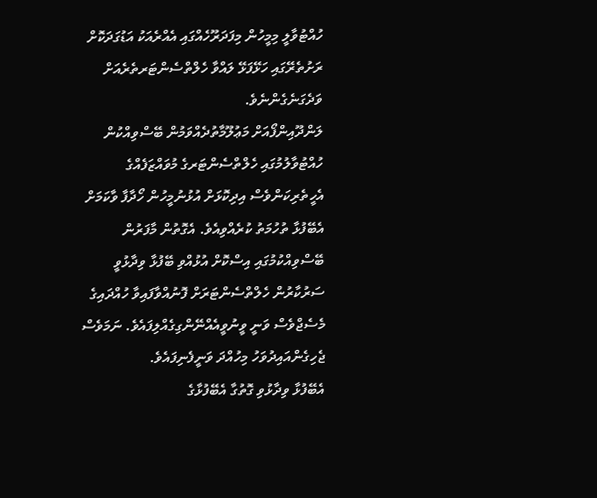ހުއްޓުވާލީ މިމީހުން މިފަދަރޫހެއްގައި އެއްރެއަކު އަޑުގަދަކޮށް ރަށުތެރޭގައި ހަޅޭފަޅޭ ލައްވާ ހެލްތްސެންޓަރތެރެއަށް ވަދެގަނެގެންނެވެ.
ލަންދޫއިންފޯއަށް މަޢުލޫމާތުދެއްވަމުން ބޭސްވިއްކުން ހުއްޓުވާލުމުގައި ހެލްތްސެންޓަރގެ މުވައްޒަފެއްގެ އެހީތެރިކަންވެސް އިދިކޮޅަށް އުޅުނުމީހުން ހޯދާފާ ވާކަމަށް އެބޭފުޅާ ތުހުމަތު ކުރެއްވިއެވެ. އެގޮތުން މާފަރުން ބޭސްވިއްކުމުގައި އިސްކޮށް އުޅުއްވި ބޭފުޅާ ވިދާޅުވީ ސަރުކާރުން ހެލްތްސެންޓަރަށް ފޮނުއްވާފައިވާ ހުއްދައިގެ މެސެޖްވެސް ވަނީ ވީނުވީއެއްނޭންގިގެއްލިފައެވެ. ނަމަވެސް ޖެހިގެންއައިދުވަހު މިހުއްދަ ވަނީފެނިފައެވެ.
އެބޭފުޅާ ވިދާޅުވި ގޮތުގާ އެބޭފުޅާގެ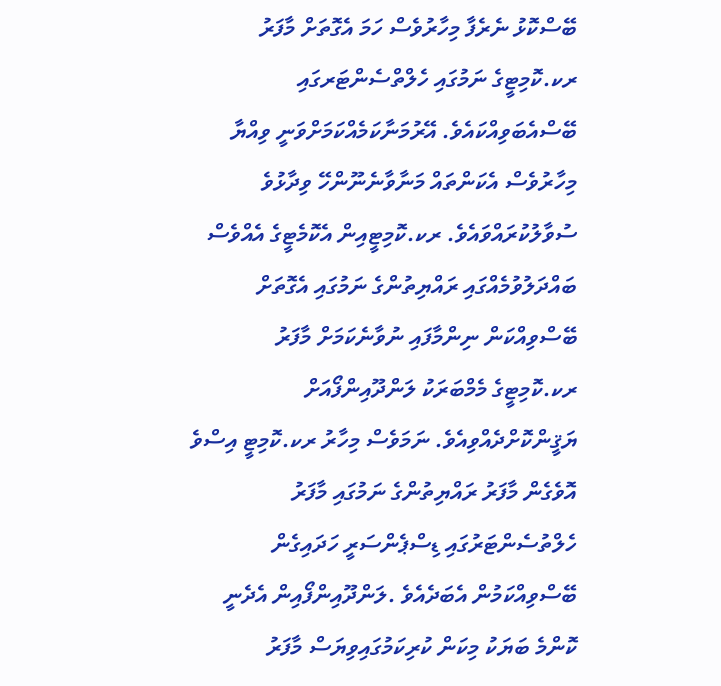ބޭސްކޮޅު ނެރެފާ މިހާރުވެސް ހަމަ އެގޮތަށް މާފަރު ރކ.ކޮމިޓީގެ ނަމުގައި ހެލްތްސެންޓަރގައި ބޭސްއެބަވިއްކައެވެ. އޭރުމަނާކަމެއްކަމަށްވަނީ ވިއްޔާ މިހާރުވެސް އެކަންތައް މަނާވާނެނޫންހޭ ވިދާޅުވެ ސުވާލުކުރައްވައެވެ. ރކ.ކޮމިޓީއިން އެކޮމެޓީގެ އެއްވެސް ބައްދަލުވުމެއްގައި ރައްޔިތުންގެ ނަމުގައި އެގޮތަށް ބޭސްވިއްކަން ނިންމާފައި ނުވާނެކަމަށް މާފަރު ރކ.ކޮމިޓީގެ މެމްބަރަކު ލަންދޫއިންފޯއަށް ޔަޤީންކޮށްދެއްވިއެވެ. ނަމަވެސް މިހާރު ރކ.ކޮމިޓީ އިސްވެ އޮވެގެން މާފަރު ރައްޔިތުންގެ ނަމުގައި މާފަރު ހެލްތުސެންޓަރުގައި ޑިސްޕެންސަރީ ހަދައިގެން ބޭސްވިއްކަމުން އެބަދެއެވެ .ލަންދޫއިންފޯއިން އެދެނީ ކޮންމެ ބަޔަކު މިކަން ކުރިކަމުގައިވިޔަސް މާފަރު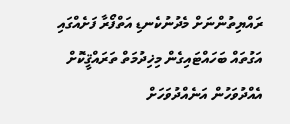ރައްޔިތުންނަށް މެދުނުކެނޑި އަތްފޯރާ ފަށެއްގައި އަގުތައް ބަހައްޓައިގެން މިޚިދުމަތް ތަރައްޤީކޮށް އެއްދުވަހުން އަނެއްދުވަހަށް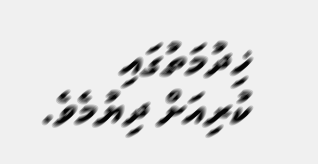ޚިދުމަތުގައި ކުރިއަށް ދިޔުމެވެ.